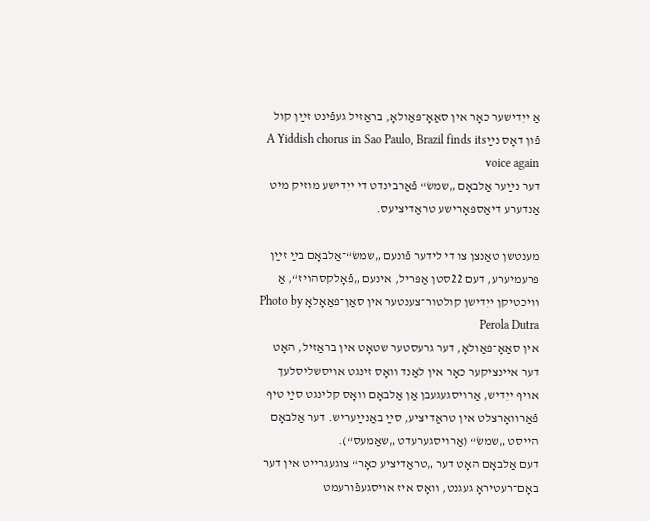אַ ייִדישער כאָר אין סאַאָ־פּאַולאָ, בראַזיל געפֿינט זײַן קול פֿון דאָס נײַA Yiddish chorus in Sao Paulo, Brazil finds its voice again
דער נײַער אַלבאָם „שמשׂ“ פֿאַרבינדט די ייִדישע מוזיק מיט אַנדערע דיאַספּאָרישע טראַדיציעס.

מענטשן טאַנצן צו די לידער פֿונעם „שמשׂ“־אַלבאָם בײַ זײַן פּרעמיערע, דעם 22סטן אַפּריל, אינעם „פֿאָלקסהױז“, אַ װיכטיקן ייִדישן קולטור־צענטער אין סאַן־פּאַאָלאָ Photo by Perola Dutra
אין סאַאָ־פּאַולאָ, דער גרעסטער שטאָט אין בראַזיל, האָט דער אײנציקער כאָר אין לאַנד װאָס זינגט אױסשליסלעך אױף ייִדיש, אַרױסגעגעבן אַן אַלבאָם װאָס קלינגט סײַ טיף פֿאַרװאָרצלט אין טראַדיציע, סײַ באַנײַעריש. דער אַלבאָם הייסט „שמשׂ“ (אַרויסגערעדט „שאַמעס“).
דעם אַלבאָם האָט דער „טראַדיציע כאָר“ צוגעגרייט אין דער באָם־רעטיראָ געגנט, װאָס איז אױסגעפֿורעמט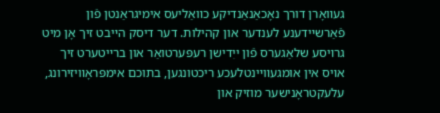געװאָרן דורך נאָכאַנאַנדיקע כװאַליעס אימיגראַנטן פֿון פֿאַרשײדענע לענדער און קהילות. דער דיסק הײבט זיך אָן מיט גרױסע שלאַגערס פֿון ייִדישן רעפּערטואַר און ברײטערט זיך אױס אין אומגעװײנטלעכע ריכטונגען, בתוכם אימפּראָװיזירונג, עלעקטראָנישער מוזיק און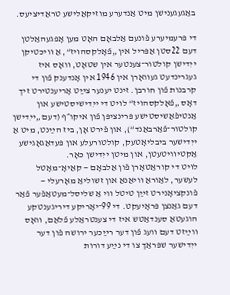באַגעגענישן מיט אַנדערע מוזיקאַלישע טראַדיציעס.

די פּרעמיערע פֿונעם אַלבאָם האָט מען אָפּגעהאַלטן דעם 22סטן אַפּריל אין „פֿאָלקסהױז“, אַ װיכטיקן ייִדישן קולטור־צענטער אין שטאָט, װאָס איז געגרינדעט געװאָרן אין 1946 אין אָנדענק פֿון די קרבנות פֿון חורבן. זינט יענער צײַט אָריענטירט זיך דאָס „פֿאָלקסהױז“ לױט די ייִדישיסטישע און אַנטיפֿאַשיסטישע פּרינציפּן פֿון איקו״ף (דעם „ייִדישן קולטור־פֿאַרבאַנד“), און פֿירט אָן, ביז הײַנט, מיט אַ ייִדישער ביבליאָטעק, קולטורעלע און פּעדאַגאָגישע אַקטיװיטעטן, און מיטן ייִדישן כאָר.
לױט די קוראַטאָרן פֿון אַלבאָם — קאַיאָ־מאָטל לעשער, לאַוראַ װיאַנאַ און זשוליאַ מאָרעלי — פֿונקציאָנירט זײַן טיטל װי אַ שליסל־מעטאַפֿער פֿאַר דעם גאַנצן פּראָיעקט. די 99־יאָריקע דיריגענטקע הוגעטאַ סענדאַטש איז די צענטראַלע פֿלאַם, װאָס װײַזט דעם װעג פֿון דער רײַכער ירושה פֿון דער ייִדישער שפּראַך צו די נײַע דורות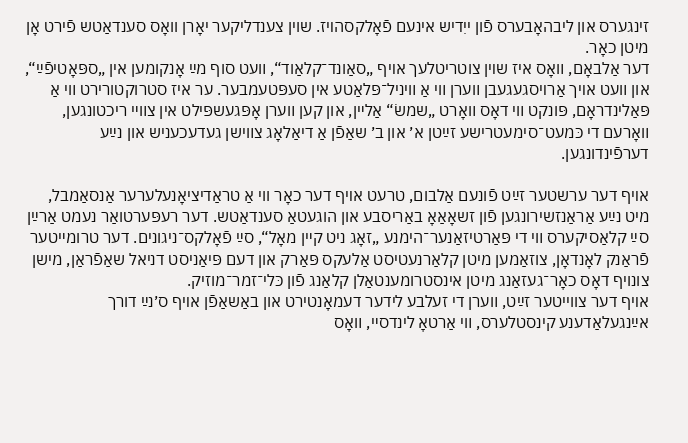זינגערס און ליבהאָבערס פֿון ייִדיש אינעם פֿאָלקסהױז. שוין צענדליקער יאָרן וואָס סענדאַטש פֿירט אָן מיטן כאָר.
דער אַלבאָם, װאָס איז שױן צוטריטלעך אױף „סאַונד־קלאַוד“, װעט סוף מײַ אָנקומען אין „ספּאָטיפֿײַ“, און װעט אױך אַרױסגעגעבן װערן װי אַ װיניל־פּלאַטע אין סעפּטעמבער. ער איז סטרוקטורירט װי אַ פּאַלינדראָם, פּונקט װי דאָס װאָרט „שמשׂ“ אַלײן, און קען װערן אָפּגעשפּילט אין צװײ ריכטונגען, װאָרעם די כּמעט־סימעטרישע זײַטן א׳ און ב׳ שאַפֿן אַ דיאַלאָג צװישן געדעכעניש און נײַע דערפֿינדונגען.

אױף דער ערשטער זײַט פֿונעם אַלבום, טרעט אױף דער כאָר ווי אַ טראַדיציאָנעלערער אַנסאַמבל, מיט נײַע אַראַנזשירונגען פֿון זשאָאַאָ באַריסבע און הוגעטאַ סענדאַטש. דער רעפּערטואַר נעמט אַרײַן סײַ קלאַסיקערס װי די פּאַרטיזאַנער־הימנע „זאָג ניט קײן מאָל“, סײַ פֿאָלקס־ניגונים. דער טרומײטער פֿראַנק לאָנדאָן, צוזאַמען מיטן קלאַרנעטיסט אַלעקס פּאַרק און דעם פּיאַניסט דניאל שאַפֿראַן, מישן צונויף דאָס כאָר־געזאַנג מיטן אינסטרומענטאַלן קלאַנג פֿון כּלי־זמר־מוזיק.
אױף דער צווייטער זײַט, װערן די זעלבע לידער דעמאָנטירט און באַשאַפֿן אױף ס׳נײַ דורך אײַנגעלאַדענע קינסטלערס, װי אַרטאָ לינדסײ, װאָס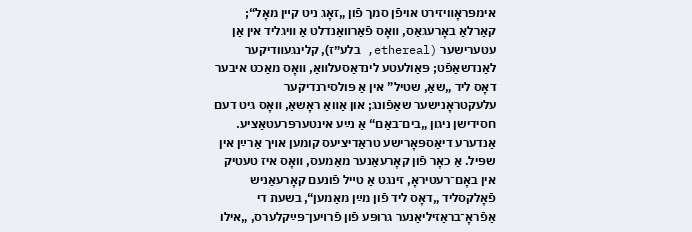אימפּראָװיזירט אויפֿן סמך פֿון „זאָג ניט קײן מאָל“; קאַרלאַ באָרעגאַס, װאָס פֿאַרװאַנדלט אַ װיגליד אין אַן עטערישער (ethereal, בלע״ז), קלינגעװדיקער לאַנדשאַפֿט; פּאַולעטע לינדאַסעלװאַ, װאָס מאַכט איבער דאָס ליד „שאַ, שטיל” אין אַ פּולסירנדיקער עלעקטראָנישער שאַפֿונג; און אַװאַ ראָשאַ, װאָס גיט דעם חסידישן ניגון „בים־באַם“ אַ נײַע אינטערפּרעטאַציע.
אַנדערע דיאַספּאָרישע טראַדיציעס קומען אױך אַרײַן אין שפּיל. אַ כאָר פֿון קאָרעאַנער מאַמעס, װאָס איז טעטיק אין באָם־רעטיראָ, זינגט אַ טײל פֿונעם קאָרעאַניש פֿאָלקסליד „דאָס ליד פֿון מײַן מאַמען“, בשעת די אַפֿראָ־בראַזיליאַנער גרופּע פֿון פֿרױען־פּײַקלערס, „אילו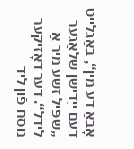אָבאַ דע מין“, באַגלייט דעם ייִדישן שלאַגער „שפּיל זשע מיר אַ לידל“. דער דאָזיקער נוסח פֿון ליד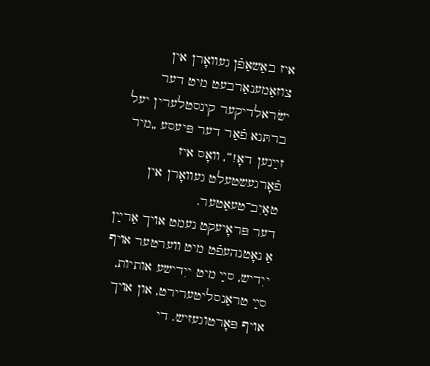איז באַשאַפֿן געװאָרן אין צוזאַמענאַרבעט מיט דער ישׂראלדיקער קינסטלערין יעל ברתּנא פֿאַר דער פּיעסע „מיר זײַנען דאָ!“, װאָס איז פֿאָרגעשטעלט געװאָרן אין טאַיִב־טעאַטער.
דער פּראָיעקט נעמט אױך אַרײַן אַ נאָטנהעפֿט מיט װערטער אױף ייִדיש, סײַ מיט ייִדישע אותיות, סײַ טראַנסליטערירט, און אױך אױף פּאָרטוגעזיש. די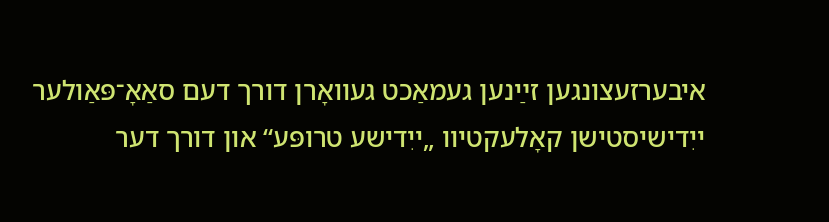איבערזעצונגען זײַנען געמאַכט געװאָרן דורך דעם סאַאָ־פּאַולער ייִדישיסטישן קאָלעקטיװ „ייִדישע טרופּע“ און דורך דער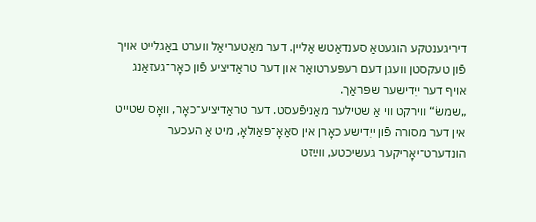דיריגענטקע הוגעטאַ סענדאַטש אַלײן. דער מאַטעריאַל װערט באַגלײט אױך פֿון טעקסטן װעגן דעם רעפּערטואַר און דער טראַדיציע פֿון כאָר־געזאַנג אױף דער ייִדישער שפּראַך.
„שמשׂ“ װירקט װי אַ שטילער מאַניפֿעסט. דער טראַדיציע־כאָר, װאָס שטײט אין דער מסורה פֿון ייִדישע כאָרן אין סאַאָ־פּאַולאָ, מיט אַ העכער הונדערט־יאָריקער געשיכטע, װײַזט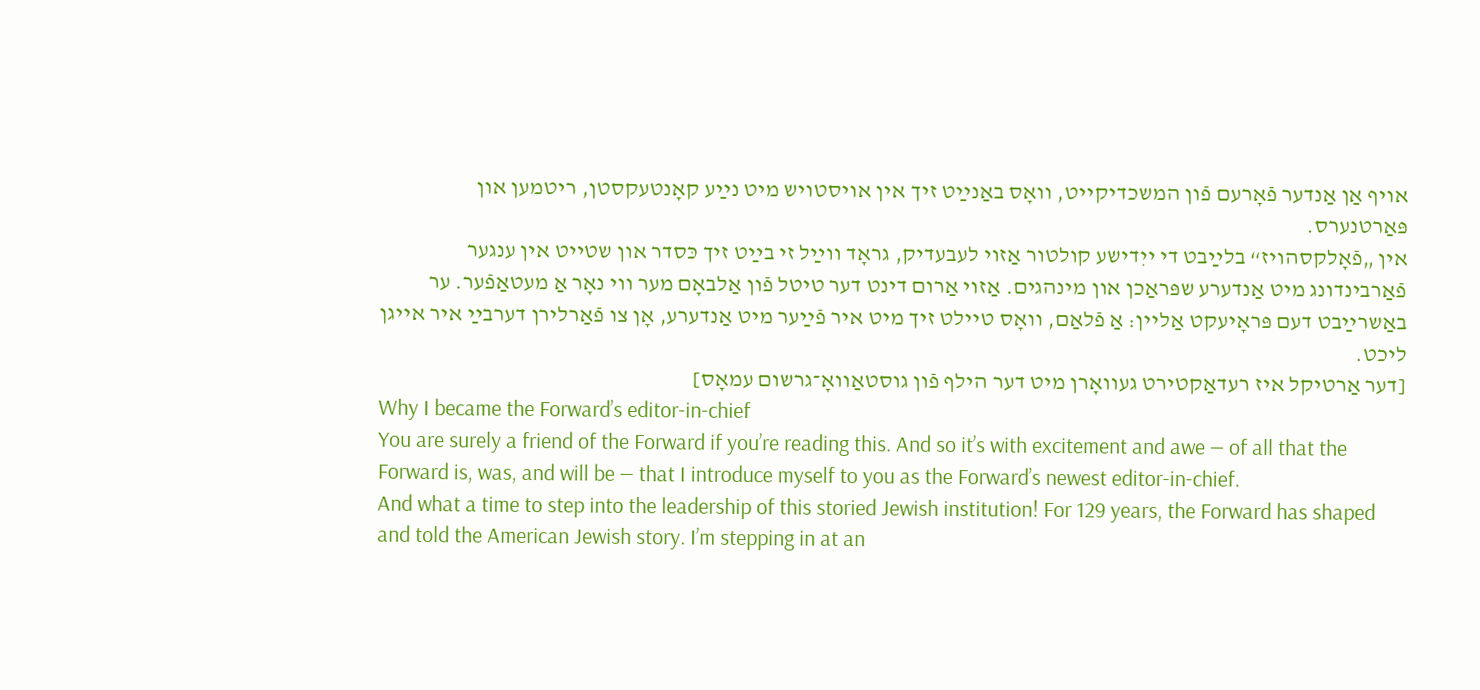אױף אַן אַנדער פֿאָרעם פֿון המשכדיקײט, װאָס באַנײַט זיך אין אױסטױש מיט נײַע קאָנטעקסטן, ריטמען און פּאַרטנערס.
אין „פֿאָלקסהױז“ בלײַבט די ייִדישע קולטור אַזױ לעבעדיק, גראָד װײַל זי בײַט זיך כּסדר און שטײט אין ענגער פֿאַרבינדונג מיט אַנדערע שפּראַכן און מינהגים. אַזױ אַרום דינט דער טיטל פֿון אַלבאָם מער װי נאָר אַ מעטאַפֿער. ער באַשרײַבט דעם פּראָיעקט אַלײן׃ אַ פֿלאַם, װאָס טײלט זיך מיט איר פֿײַער מיט אַנדערע, אָן צו פֿאַרלירן דערבײַ איר אײגן ליכט.
[דער אַרטיקל איז רעדאַקטירט געוואָרן מיט דער הילף פֿון גוסטאַװאָ־גרשום עמאָס]
Why I became the Forward’s editor-in-chief
You are surely a friend of the Forward if you’re reading this. And so it’s with excitement and awe — of all that the Forward is, was, and will be — that I introduce myself to you as the Forward’s newest editor-in-chief.
And what a time to step into the leadership of this storied Jewish institution! For 129 years, the Forward has shaped and told the American Jewish story. I’m stepping in at an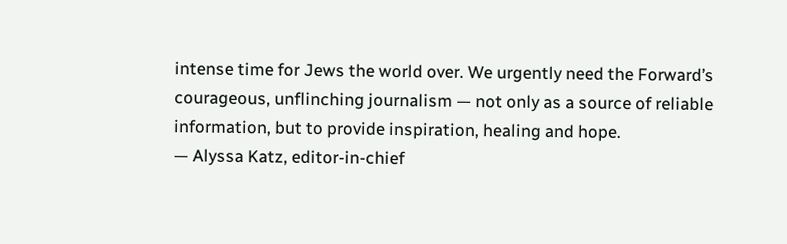intense time for Jews the world over. We urgently need the Forward’s courageous, unflinching journalism — not only as a source of reliable information, but to provide inspiration, healing and hope.
— Alyssa Katz, editor-in-chief